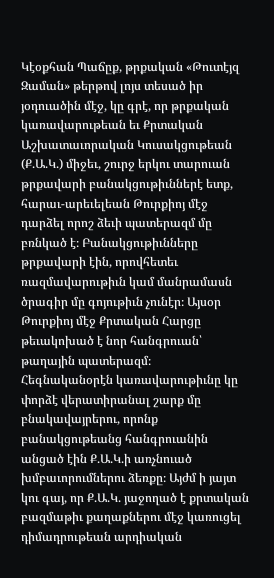Կէօքհան Պաճըք, թրքական «Թուտէյզ Զաման» թերթով լոյս տեսած իր յօդուածին մէջ, կը գրէ, որ թրքական կառավարութեան եւ Քրտական Աշխատաւորական Կուսակցութեան (Ք.Ա.Կ.) միջեւ, շուրջ երկու տարուան թրքավարի բանակցութիւններէ ետք, հարաւ-արեւելեան Թուրքիոյ մէջ դարձել որոշ ձեւի պատերազմ մը բռնկած է։ Բանակցութիւնները թրքավարի էին, որովհետեւ ռազմավարութիւն կամ մանրամասն ծրագիր մը գոյութիւն չունէր։ Այսօր Թուրքիոյ մէջ Քրտական Հարցը թեւակոխած է նոր հանգրուան՝ թաղային պատերազմ։
Հեգնականօրէն կառավարութիւնը կը փորձէ վերատիրանալ շարք մը բնակավայրերու, որոնք բանակցութեանց հանգրուանին անցած էին Ք.Ա.Կ.ի առչնուած խմբաւորումներու ձեռքը։ Այժմ ի յայտ կու գայ, որ Ք.Ա.Կ. յաջողած է քրտական բազմաթիւ քաղաքներու մէջ կառուցել դիմադրութեան արդիական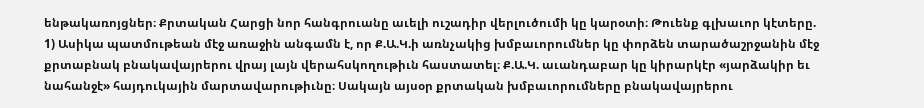ենթակառոյցներ։ Քրտական Հարցի նոր հանգրուանը աւելի ուշադիր վերլուծումի կը կարօտի։ Թուենք գլխաւոր կէտերը.
1) Ասիկա պատմութեան մէջ առաջին անգամն է, որ Ք.Ա.Կ.ի առնչակից խմբաւորումներ կը փորձեն տարածաշրջանին մէջ քրտաբնակ բնակավայրերու վրայ լայն վերահսկողութիւն հաստատել։ Ք.Ա.Կ. աւանդաբար կը կիրարկէր «յարձակիր եւ նահանջէ» հայդուկային մարտավարութիւնը։ Սակայն այսօր քրտական խմբաւորումները բնակավայրերու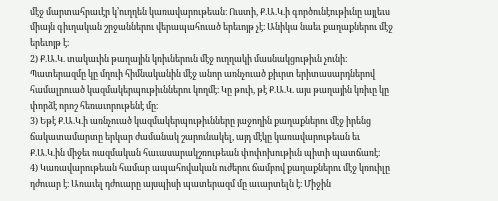մէջ մարտահրաւէր կ՚ուղղեն կառավարութեան։ Ուստի, Ք.Ա.Կ.ի գործունէութիւնը այլեւս միայն գիւղական շրջաններու վերապահուած երեւոյթ չէ։ Անիկա նաեւ քաղաքներու մէջ երեւոյթ է։
2) Ք.Ա.Կ. տակաւին թաղային կռիւներուն մէջ ուղղակի մասնակցութիւն չունի։ Պատերազմը կը մղուի հիմնականին մէջ անոր առնչուած քիւրտ երիտասարդներով համալրուած կազմակերպութիւններու կողմէ։ Կը թուի, թէ Ք.Ա.Կ. այս թաղային կռիւը կը փորձէ որոշ հեռաւորութենէ մը։
3) Եթէ Ք.Ա.Կ.ի առնչուած կազմակերպութիւնները յաջողին քաղաքներու մէջ իրենց ճակատամարտը երկար ժամանակ շարունակել, այդ մէկը կառավարութեան եւ Ք.Ա.Կ.ին միջեւ ռազմական հաւասարակշռութեան փոփոխութիւն պիտի պատճառէ։
4) Կառավարութեան համար ապահովական ուժերու ճամբով քաղաքներու մէջ կռուիլը դժուար է։ Առաւել դժուարը այսպիսի պատերազմ մը աւարտելն է։ Միջին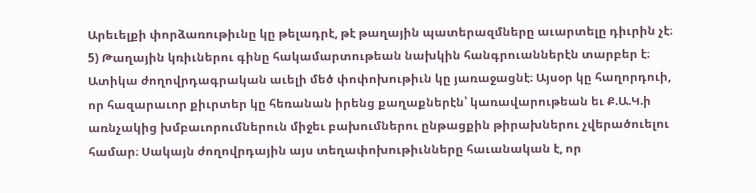Արեւելքի փորձառութիւնը կը թելադրէ, թէ թաղային պատերազմները աւարտելը դիւրին չէ։
5) Թաղային կռիւներու գինը հակամարտութեան նախկին հանգրուաններէն տարբեր է։ Ատիկա ժողովրդագրական աւելի մեծ փոփոխութիւն կը յառաջացնէ։ Այսօր կը հաղորդուի, որ հազարաւոր քիւրտեր կը հեռանան իրենց քաղաքներէն՝ կառավարութեան եւ Ք.Ա.Կ.ի առնչակից խմբաւորումներուն միջեւ բախումներու ընթացքին թիրախներու չվերածուելու համար։ Սակայն ժողովրդային այս տեղափոխութիւնները հաւանական է, որ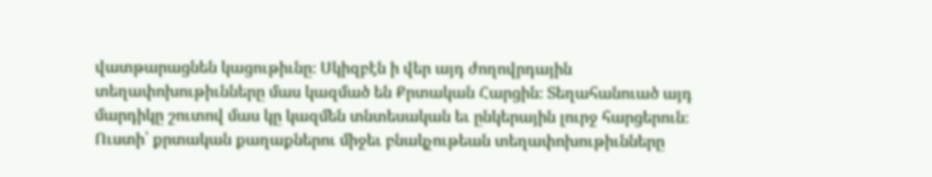վատթարացնեն կացութիւնը։ Սկիզբէն ի վեր այդ ժողովրդային տեղափոխութիւնները մաս կազմած են Քրտական Հարցին։ Տեղահանուած այդ մարդիկը շուտով մաս կը կազմեն տնտեսական եւ ընկերային լուրջ հարցերուն։ Ուստի՝ քրտական քաղաքներու միջեւ բնակչութեան տեղափոխութիւնները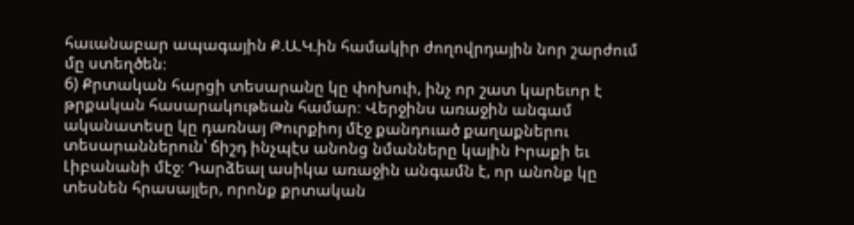հաւանաբար ապագային Ք.Ա.Կ.ին համակիր ժողովրդային նոր շարժում մը ստեղծեն։
6) Քրտական հարցի տեսարանը կը փոխուի, ինչ որ շատ կարեւոր է թրքական հասարակութեան համար։ Վերջինս առաջին անգամ ականատեսը կը դառնայ Թուրքիոյ մէջ քանդուած քաղաքներու տեսարաններուն՝ ճիշդ ինչպէս անոնց նմանները կային Իրաքի եւ Լիբանանի մէջ։ Դարձեալ ասիկա առաջին անգամն է, որ անոնք կը տեսնեն հրասայլեր, որոնք քրտական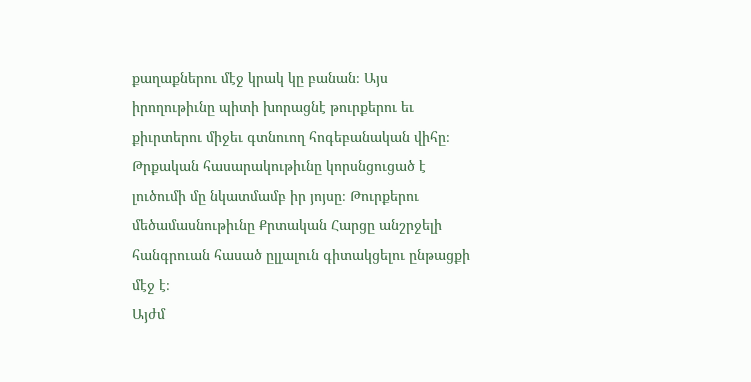քաղաքներու մէջ կրակ կը բանան։ Այս իրողութիւնը պիտի խորացնէ թուրքերու եւ քիւրտերու միջեւ գտնուող հոգեբանական վիհը։
Թրքական հասարակութիւնը կորսնցուցած է լուծումի մը նկատմամբ իր յոյսը։ Թուրքերու մեծամասնութիւնը Քրտական Հարցը անշրջելի հանգրուան հասած ըլլալուն գիտակցելու ընթացքի մէջ է։
Այժմ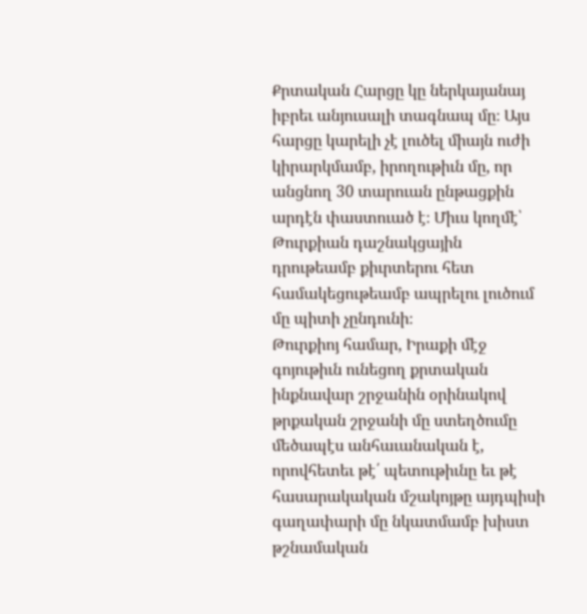Քրտական Հարցը կը ներկայանայ իբրեւ անյուսալի տագնապ մը։ Այս հարցը կարելի չէ լուծել միայն ուժի կիրարկմամբ, իրողութիւն մը, որ անցնող 30 տարուան ընթացքին արդէն փաստուած է։ Միւս կողմէ՝ Թուրքիան դաշնակցային դրութեամբ քիւրտերու հետ համակեցութեամբ ապրելու լուծում մը պիտի չընդունի։
Թուրքիոյ համար, Իրաքի մէջ գոյութիւն ունեցող քրտական ինքնավար շրջանին օրինակով թրքական շրջանի մը ստեղծումը մեծապէս անհաւանական է, որովհետեւ թէ՛ պետութիւնը եւ թէ հասարակական մշակոյթը այդպիսի գաղափարի մը նկատմամբ խիստ թշնամական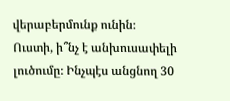վերաբերմունք ունին։
Ուստի, ի՞նչ է անխուսափելի լուծումը։ Ինչպէս անցնող 30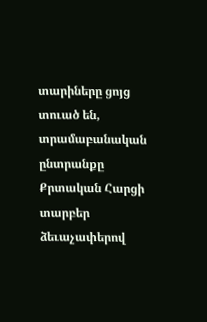տարիները ցոյց տուած են, տրամաբանական ընտրանքը Քրտական Հարցի տարբեր ձեւաչափերով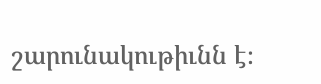շարունակութիւնն է։